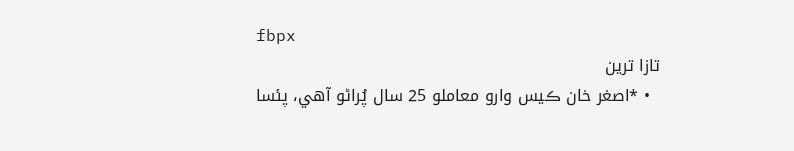fbpx
تازا ترين
  • *اصغر خان ڪيس وارو معاملو 25 سال پُراڻو آهي، پئسا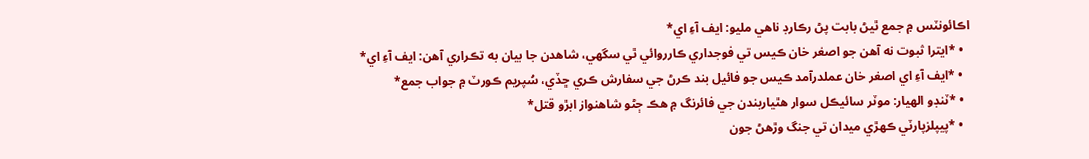اڪائونٽس ۾ جمع ٿيڻ بابت پڻ رڪارڊ ناهي مليو: ايف آءِ اي*
  • *ايترا ثبوت نه آهن جو اصغر خان ڪيس تي فوجداري ڪارروائي ٿي سگهي، شاهدن جا بيان به تڪراري آهن: ايف آءِ اي*
  • *ايف آءِ اي اصغر خان عملدرآمد ڪيس جو فائيل بند ڪرڻ جي سفارش ڪري ڇڏي، سُپريم ڪورٽ ۾ جواب جمع*
  • *ٽنڊو الهيار: موٽر سائيڪل سوار هٿياربندن جي فائرنگ ۾ هڪ ڄڻو شاهنواز ابڙو قتل*
  • *پيپلزپارٽي ڪهڙي ميدان تي جنگ وڙهڻ جون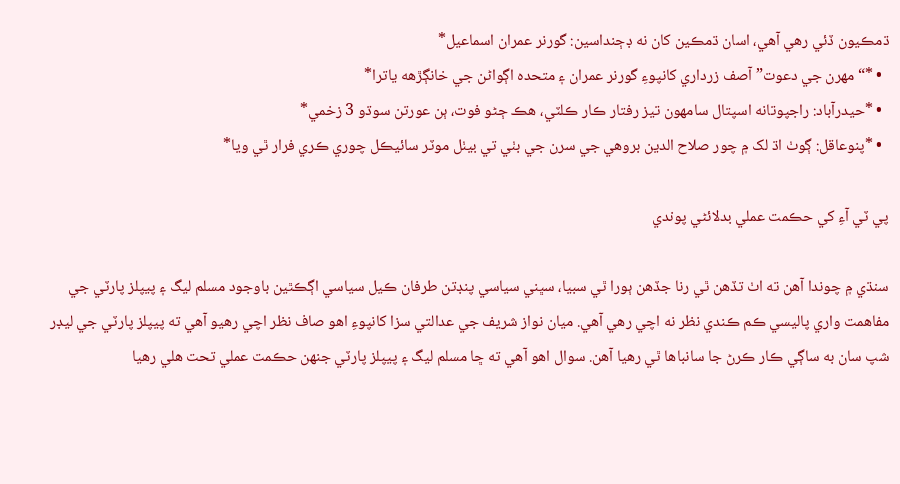ڌمڪيون ڏئي رهي آهي، اسان ڌمڪين کان نه ڊڄنداسين: گورنر عمران اسماعيل*
  • *“مهرن جي دعوت” آصف زرداري کانپوءِ گورنر عمران ۽ متحده اڳواڻن جي خانڳڙهه ياترا*
  • *حيدرآباد: راجپوتانه اسپتال سامهون تيز رفتار ڪار ڪلٽي، هڪ ڄڻو فوت، ٻن عورتن سوڌو 3 زخمي*
  • *پنوعاقل: ڳوٺ اڌ لک ۾ چور صلاح الدين بروھي جي سرن جي بٺي تي بيٺل موٽر سائيڪل چوري ڪري فرار ٿي ويا*

پي ٽي آءِ کي حڪمت عملي بدلائڻي پوندي

سنڌي ۾ چوندا آهن ته اٺ تڏهن ٿي رنا جڏهن ٻورا ٿي سبيا، سڀني سياسي پنڊتن طرفان ڪيل سياسي اڳڪٿين باوجود مسلم ليگ ۽ پيپلز پارٽي جي مفاهمت واري پاليسي ڪم ڪندي نظر نه اچي رهي آهي. ميان نواز شريف جي عدالتي سزا کانپوءِ اهو صاف نظر اچي رهيو آهي ته پيپلز پارٽي جي ليڊر شپ سان به ساڳي ڪار ڪرڻ جا سانباها ٿي رهيا آهن. سوال اهو آهي ته ڇا مسلم ليگ ۽ پيپلز پارٽي جنهن حڪمت عملي تحت هلي رهيا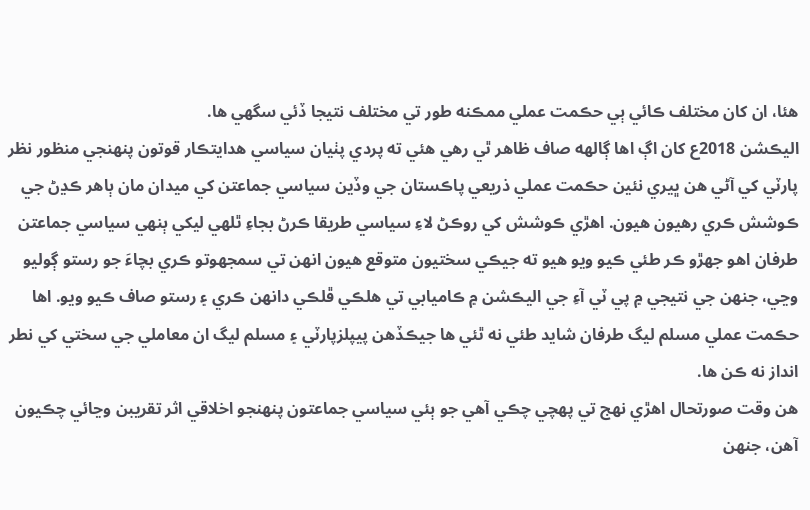هئا، ان کان مختلف ڪائي ٻي حڪمت عملي ممڪنه طور تي مختلف نتيجا ڏئي سگهي ها.
اليڪشن 2018ع کان اڳ اها ڳالهه صاف ظاهر ٿي رهي هئي ته پردي پٺيان سياسي هدايتڪار قوتون پنهنجي منظور نظر پارٽي کي آڻي هن ڀيري نئين حڪمت عملي ذريعي پاڪستان جي وڏين سياسي جماعتن کي ميدان مان ٻاهر ڪڍڻ جي ڪوشش ڪري رهيون هيون. اهڙي ڪوشش کي روڪڻ لاءِ سياسي طريقا ڪرڻ بجاءِ ٿلهي ليکي ٻنهي سياسي جماعتن طرفان اهو جهڙو ڪر طئي ڪيو ويو هيو ته جيڪي سختيون متوقع هيون انهن تي سمجهوتو ڪري بچاءَ جو رستو ڳوليو وڃي، جنهن جي نتيجي ۾ پي ٽي آءِ جي اليڪشن ۾ ڪاميابي تي هلڪي ڦلڪي دانهن ڪري ۽ رستو صاف ڪيو ويو. اها حڪمت عملي مسلم ليگ طرفان شايد طئي نه ٿئي ها جيڪڏهن پيپلزپارٽي ۽ مسلم ليگ ان معاملي جي سختي کي نطر انداز نه ڪن ها.
هن وقت صورتحال اهڙي نهج تي پهچي چڪي آهي جو ٻئي سياسي جماعتون پنهنجو اخلاقي اثر تقريبن وڃائي چڪيون آهن، جنهن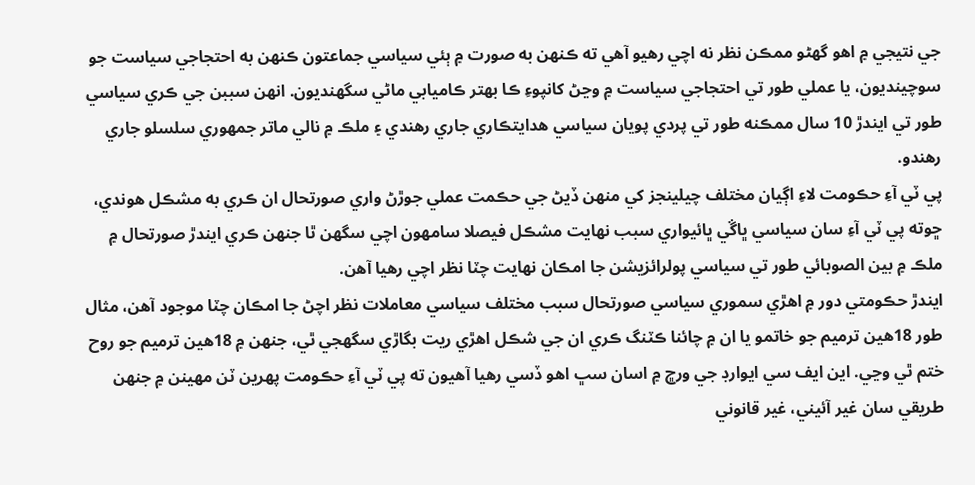جي نتيجي ۾ اهو گهڻو ممڪن نظر نه اچي رهيو آهي ته ڪنهن به صورت ۾ ٻئي سياسي جماعتون ڪنهن به احتجاجي سياست جو سوچينديون، يا عملي طور تي احتجاجي سياست ۾ وڃڻ کانپوءِ ڪا بهتر ڪاميابي ماڻي سگهنديون. انهن سببن جي ڪري سياسي طور تي ايندڙ 10 سال ممڪنه طور تي پردي پويان سياسي هدايتڪاري جاري رهندي ۽ ملڪ ۾ نالي ماتر جمهوري سلسلو جاري رهندو.
پي ٽي آءِ حڪومت لاءِ اڳيان مختلف چيلينجز کي منهن ڏيڻ جي حڪمت عملي جوڙڻ واري صورتحال ان ڪري به مشڪل هوندي، ڇوته پي ٽي آءِ سان سياسي ڀاڱي ڀائيواري سبب نهايت مشڪل فيصلا سامهون اچي سگهن ٿا جنهن ڪري ايندڙ صورتحال ۾ ملڪ ۾ بين الصوبائي طور تي سياسي پولرائزيشن جا امڪان نهايت چٽا نظر اچي رهيا آهن.
ايندڙ حڪومتي دور ۾ اهڙي سموري سياسي صورتحال سبب مختلف سياسي معاملات نظر اچڻ جا امڪان چٽا موجود آهن، مثال طور 18هين ترميم جو خاتمو يا ان ۾ چائنا ڪٽنگ ڪري ان جي شڪل اهڙي ريت بگاڙي سگهجي ٿي، جنهن ۾ 18هين ترميم جو روح ختم ٿي وڃي. اين ايف سي ايوارڊ جي ورڇ ۾ اسان سڀ اهو ڏسي رهيا آهيون ته پي ٽي آءِ حڪومت پهرين ٽن مهينن ۾ جنهن طريقي سان غير آئيني، غير قانوني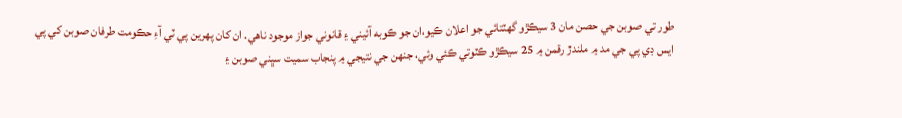طور تي صوبن جي حصن مان 3 سيڪڙو گهٽتائي جو اعلان ڪيو،ان جو ڪوبه آئيني ۽ قانوني جواز موجود ناهي. ان کان پهرين پي ٽي آءِ حڪومت طرفان صوبن کي پي ايس ڊي پي جي مد ۾ ملندڙ رقمن ۾ 25 سيڪڙو ڪٽوتي ڪئي وئي، جنهن جي نتيجي ۾ پنجاب سميت سڀني صوبن ۽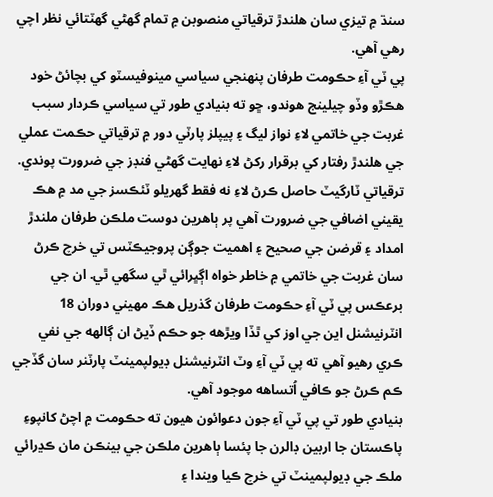سنڌ ۾ تيزي سان هلندڙ ترقياتي منصوبن ۾ تمام گهڻي گهٽتائي نظر اچي رهي آهي.
پي ٽي آءِ حڪومت طرفان پنهنجي سياسي مينوفيسٽو کي بچائڻ خود هڪڙو وڏو چيلينج هوندو، ڇو ته بنيادي طور تي سياسي ڪردار سبب غربت جي خاتمي لاءِ نواز ليگ ۽ پيپلز پارٽي دور ۾ ترقياتي حڪمت عملي جي هلندڙ رفتار کي برقرار رکڻ لاءِ نهايت گهڻي فنڊز جي ضرورت پوندي. ترقياتي ٽارگيٽ حاصل ڪرڻ لاءِ نه فقط گهريلو ٽئڪسز جي مد ۾ هڪ يقيني اضافي جي ضرورت آهي پر ٻاهرين دوست ملڪن طرفان ملندڙ امداد ۽ قرضن جي صحيح ۽ اهميت جوڳن پروجيڪٽس تي خرچ ڪرڻ سان غربت جي خاتمي ۾ خاطر خواه اڳڀرائي ٿي سگهي ٿي. ان جي برعڪس پي ٽي آءِ حڪومت طرفان گذريل هڪ مهيني دوران 18 انٽرنيشنل اين جي اوز کي ٿڏا ويڙهه جو حڪم ڏيڻ ان ڳالهه جي نفي ڪري رهيو آهي ته پي ٽي آءِ وٽ انٽرنيشنل ڊيولپمينٽ پارٽنر سان گڏجي ڪم ڪرڻ جو ڪافي اُتساهه موجود آهي.
بنيادي طور تي پي ٽي آءِ جون دعوائون هيون ته حڪومت ۾ اچڻ کانپوءِ پاڪستان جا اربين ڊالرن جا پئسا ٻاهرين ملڪن جي بينڪن مان ڪڍرائي ملڪ جي ڊيولپمينٽ تي خرچ ڪيا ويندا ۽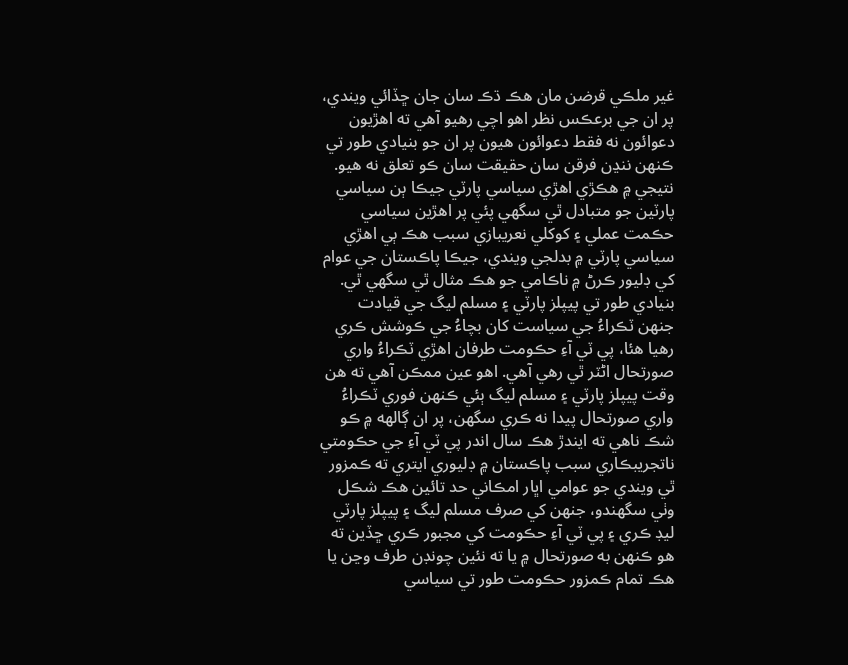غير ملڪي قرضن مان هڪ ڌڪ سان جان ڇڏائي ويندي، پر ان جي برعڪس نظر اهو اچي رهيو آهي ته اهڙيون دعوائون نه فقط دعوائون هيون پر ان جو بنيادي طور تي ڪنهن ننڍن فرقن سان حقيقت سان ڪو تعلق نه هيو. نتيجي ۾ هڪڙي اهڙي سياسي پارٽي جيڪا ٻن سياسي پارٽين جو متبادل ٿي سگهي پئي پر اهڙين سياسي حڪمت عملي ۽ کوکلي نعريبازي سبب هڪ ٻي اهڙي سياسي پارٽي ۾ بدلجي ويندي، جيڪا پاڪستان جي عوام کي ڊليور ڪرڻ ۾ ناڪامي جو هڪ مثال ٿي سگهي ٿي.
بنيادي طور تي پيپلز پارٽي ۽ مسلم ليگ جي قيادت جنهن ٽڪراءُ جي سياست کان بچاءُ جي ڪوشش ڪري رهيا هئا، پي ٽي آءِ حڪومت طرفان اهڙي ٽڪراءُ واري صورتحال اڻٽر ٿي رهي آهي. اهو عين ممڪن آهي ته هن وقت پيپلز پارٽي ۽ مسلم ليگ ٻئي ڪنهن فوري ٽڪراءُ واري صورتحال پيدا نه ڪري سگهن، پر ان ڳالهه ۾ ڪو شڪ ناهي ته ايندڙ هڪ سال اندر پي ٽي آءِ جي حڪومتي ناتجريبڪاري سبب پاڪستان ۾ ڊليوري ايتري ته ڪمزور ٿي ويندي جو عوامي اڀار امڪاني حد تائين هڪ شڪل وٺي سگهندو، جنهن کي صرف مسلم ليگ ۽ پيپلز پارٽي ليڊ ڪري ۽ پي ٽي آءِ حڪومت کي مجبور ڪري ڇڏين ته هو ڪنهن به صورتحال ۾ يا ته نئين چونڊن طرف وڃن يا هڪ تمام ڪمزور حڪومت طور تي سياسي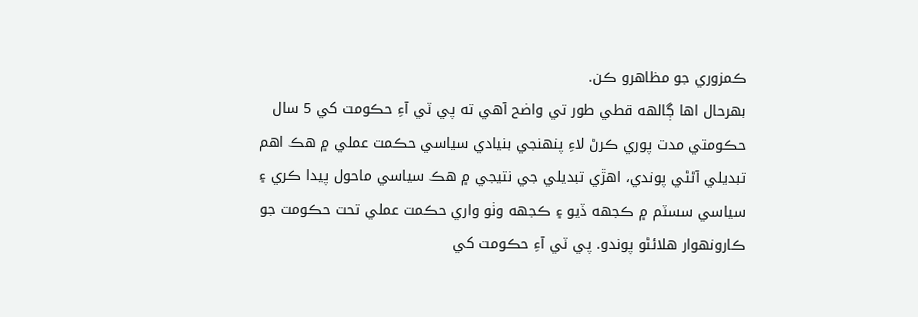ڪمزوري جو مظاهرو ڪن.
بهرحال اها ڳالهه قطي طور تي واضح آهي ته پي ٽي آءِ حڪومت کي 5 سال حڪومتي مدت پوري ڪرڻ لاءِ پنهنجي بنيادي سياسي حڪمت عملي ۾ هڪ اهم تبديلي آڻڻي پوندي، اهڙي تبديلي جي نتيجي ۾ هڪ سياسي ماحول پيدا ڪري ۽ سياسي سسٽم ۾ ڪجهه ڏيو ۽ ڪجهه وٺو واري حڪمت عملي تحت حڪومت جو ڪارونهوار هلائڻو پوندو. پي ٽي آءِ حڪومت کي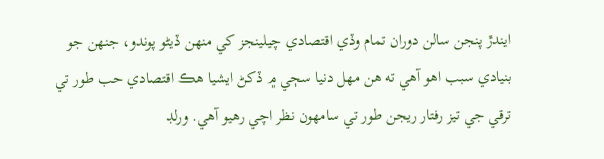ايندڙ پنجن سالن دوران تمام وڏي اقتصادي چيلينجز کي منهن ڏيڻو پوندو، جنهن جو بنيادي سبب اهو آهي ته هن مهل دنيا سڄي ۾ ڏکڻ ايشيا هڪ اقتصادي حب طور تي ترقي جي تيز رفتار ريجن طور تي سامهون نظر اچي رهيو آهي. ورلڊ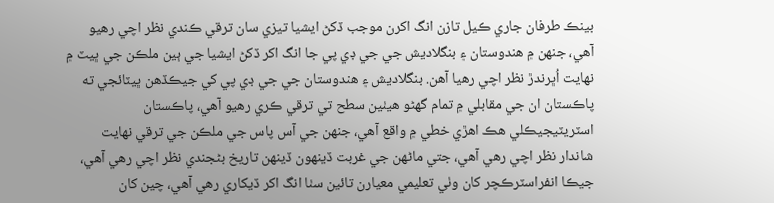بينڪ طرفان جاري ڪيل تازن انگ اکرن موجب ڏکڻ ايشيا تيزي سان ترقي ڪندي نظر اچي رهيو آهي، جنهن ۾ هندوستان ۽ بنگلاديش جي جي ڊي پي جا انگ اکر ڏکڻ ايشيا جي ٻين ملڪن جي ڀيٽ ۾ نهايت اُڀرندڙ نظر اچي رهيا آهن. بنگلاديش ۽ هندوستان جي جي ڊي پي کي جيڪڏهن ڀيٽائجي ته پاڪستان ان جي مقابلي ۾ تمام گهڻو هيٺين سطح تي ترقي ڪري رهيو آهي، پاڪستان اسٽريٽيجيڪلي هڪ اهڙي خطي ۾ واقع آهي، جنهن جي آس پاس جي ملڪن جي ترقي نهايت شاندار نظر اچي رهي آهي، جتي ماڻهن جي غربت ڏينهون ڏينهن تاريخ بڻجندي نظر اچي رهي آهي، جيڪا انفراسٽرڪچر کان وٺي تعليمي معيارن تائين سٺا انگ اکر ڏيکاري رهي آهي، چين کان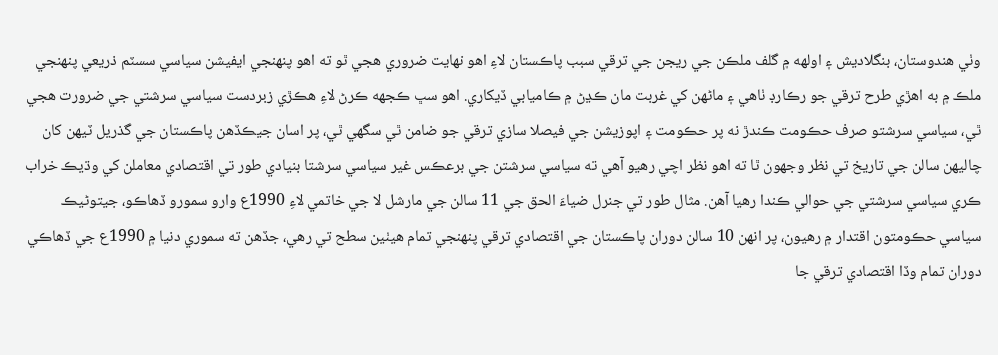وٺي هندوستان، بنگلاديش ۽ اولهه ۾ گلف ملڪن جي ريجن جي ترقي سبب پاڪستان لاءِ اهو نهايت ضروري هجي ٿو ته اهو پنهنجي ايفيشن سياسي سسٽم ذريعي پنهنجي ملڪ ۾ به اهڙي طرح ترقي جو رڪارڊ ٺاهي ۽ ماڻهن کي غربت مان ڪڍڻ ۾ ڪاميابي ڏيکاري. اهو سڀ ڪجهه ڪرڻ لاءِ هڪڙي زبردست سياسي سرشتي جي ضرورت هجي ٿي، سياسي سرشتو صرف حڪومت ڪندڙ نه پر حڪومت ۽ اپوزيشن جي فيصلا سازي ترقي جو ضامن ٿي سگهي ٿي، پر اسان جيڪڏهن پاڪستان جي گذريل ٽيهن کان چاليهن سالن جي تاريخ تي نظر وجهون ٿا ته اهو نظر اچي رهيو آهي ته سياسي سرشتن جي برعڪس غير سياسي سرشتا بنيادي طور تي اقتصادي معاملن کي وڌيڪ خراب ڪري سياسي سرشتي جي حوالي ڪندا رهيا آهن. مثال طور تي جنرل ضياءَ الحق جي 11 سالن جي مارشل لا جي خاتمي لاءِ 1990ع وارو سمورو ڏهاڪو، جيتوڻيڪ سياسي حڪومتون اقتدار ۾ رهيون، پر انهن 10 سالن دوران پاڪستان جي اقتصادي ترقي پنهنجي تمام هيٺين سطح تي رهي، جڏهن ته سموري دنيا ۾ 1990ع جي ڏهاڪي دوران تمام وڏا اقتصادي ترقي جا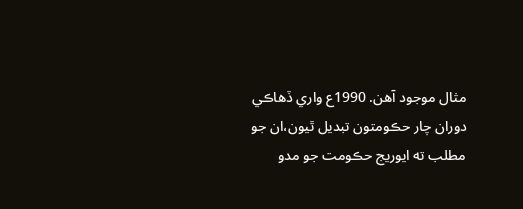مثال موجود آهن. 1990ع واري ڏهاڪي دوران چار حڪومتون تبديل ٿيون،ان جو مطلب ته ايوريج حڪومت جو مدو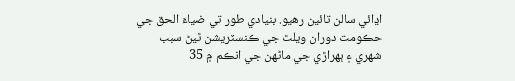اڍائي سالن تائين رهيو. بنيادي طور تي ضياءَ الحق جي حڪومت دوران ويلٿ جي ڪنسٽريشن ٿيڻ سبب شهري ۽ ٻهراڙي جي ماڻهن جي انڪم ۾ 35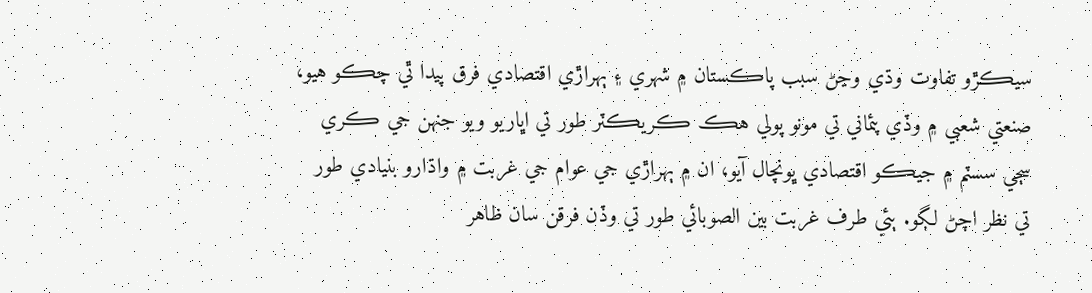سيڪڙو تفاوت وڌي وڃڻ سبب پاڪستان ۾ شهري ۽ ٻهراڙي اقتصادي فرق پيدا ٿي چڪو هيو، صنعتي شعبي ۾ وڏي پئماني تي مونو پولي هڪ ڪريڪٽر طور تي اڀاريو ويو جنهن جي ڪري سڄي سسٽم ۾ جيڪو اقتصادي ڀونچال آيو، ان ۾ ٻهراڙي جي عوام جي غربت ۾ واڌارو بنيادي طور تي نظر اچڻ لڳو. ٻئي طرف غربت بين الصوبائي طور تي وڏن فرقن سان ظاهر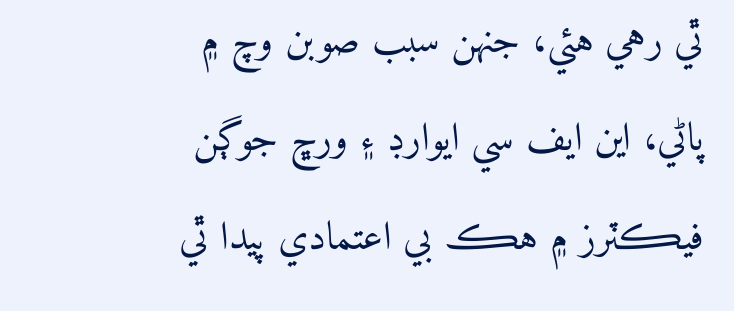ٿي رهي هئي، جنهن سبب صوبن وچ ۾ پاڻي، اين ايف سي ايوارڊ ۽ ورڇ جوڳن فيڪٽرز ۾ هڪ بي اعتمادي پيدا ٿي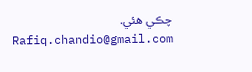چڪي هئي.
Rafiq.chandio@gmail.com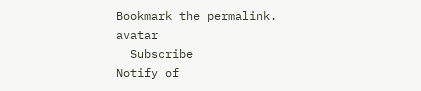Bookmark the permalink.
avatar
  Subscribe
Notify of